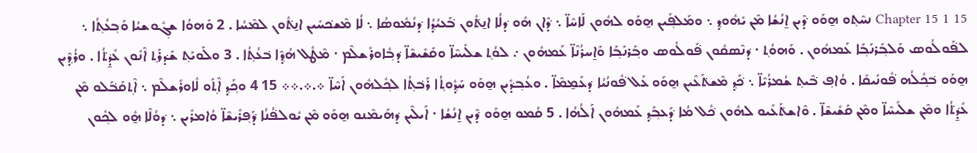15 Chapter 15 1 ܢܚܶܬ݂ܘ ܗ̱ܘܰܘ ܕ݁ܶܝܢ ܐ̱ܢܳܫܳܐ ܡܶܢ ܝܺܗܽܘܕ݂ ܆ ܘܡܰܠܦ݂ܺܝܢ ܗ̱ܘܰܘ ܠܗܽܘܢ ܠܰܐܚܶܐ̈ ܆ ܕ݁ܶܐܢ ܗܽܘ ܕ݁ܠܳܐ ܐܢ̱ܬ݁ܽܘܢ ܒ݁ܰܥܝܳܕ݂ܳܐ ܕ݁ܢܳܡܽܘܣܳܐ ܆ ܠܳܐ ܡܶܫܟ݁ܚܺܝܢ ܐܢ̱ܬ݁ܽܘܢ ܠܡܶܚܳܐ . 2 ܘܰܗܘܳܐ ܫܓ݂ܽܘܫܝܳܐ ܘܰܒ݂ܥܳܬ݂ܳܐ ܆ ܠܦ݁ܰܘܠܳܘܣ ܘܰܠܒ݂ܰܪܢܰܒ݂ܰܐ ܥܰܡܗܽܘܢ . ܘܰܗܘܳܬ݂ ܁ ܕ݁ܢܶܣܩܽܘܢ ܦ݁ܰܘܠܳܘܣ ܘܒ݂ܰܪܢܰܒ݂ܰܐ ܘܰܐ̱ܚܪܳܢܶܐ̈ ܥܰܡܗܽܘܢ ܇ ܠܘܳܬ݂ ܫܠܺܝܚܶܐ̈ ܘܩܰܫܺܝܫܶܐ̈ ܕ݁ܒ݂ܽܐܘܪܺܫܠܶܡ ܁ ܡܶܛܽܠ ܗܳܕ݂ܶܐ ܒ݁ܥܳܬ݂ܳܐ . 3 ܘܠܰܘܝܰܬ݂ ܫܰܕ݁ܪܰܬ݂ ܐܶܢܽܘܢ ܥܺܕ̱݁ܬ݁ܳܐ . ܘܪܳܕ݂ܶܝܢ ܗ̱ܘܰܘ ܒ݁ܟ݂ܽܠܳܗ ܦ݁ܽܘܢܺܝܩܺܐ . ܘܳܐܦ݂ ܒ݁ܶܝܬ݂ ܫܳܡܪܳܝܶܐ̈ ܆ ܟ݁ܰܕ݂ ܡܶܫܬ݁ܰܥܶܝܢ ܗ̱ܘܰܘ ܥܰܠ ܦ݁ܽܘܢܳܝܳܐ ܕ݁ܥܰܡ̱ܡܶܐ̈ . ܘܥܳܒ݂ܕ݁ܺܝܢ ܗ̱ܘܰܘ ܚܰܕ݂ܽܘܬ݂ܳܐ ܪܰܒ݁ܬ݂ܳܐ ܠܟ݂ܽܠܗܽܘܢ ܐܰܚܶܐ̈ ܀.܀.܀܀ 15 4 ܘܟ݂ܰܕ݂ ܐܶܬ݂ܰܘ ܠܽܐܘܪܺܫܠܶܡ ܆ ܐܶܬ݂ܩܰܒ݁ܰܠܘ ܡܶܢ ܥܺܕ̱݁ܬ݁ܳܐ ܘܡܶܢ ܫܠܺܝܚܶܐ̈ ܘܡܶܢ ܩܰܫܺܝܫܶܐ̈ . ܘܶܐܫܬ݁ܰܥܺܝܘ ܠܗܽܘܢ ܟ݁ܽܠ ܡܳܐ ܕ݁ܰܥܒ݂ܰܕ݂ ܥܰܡܗܽܘܢ ܐܰܠܳܗܳܐ . 5 ܩܳܡܘ ܗ̱ܘܰܘ ܕ݁ܶܝܢ ܐ̱ܢܳܫܳܐ ܁ ܐܰܝܠܶܝܢ ܕ݁ܗܰܝܡܶܢܘ ܗ̱ܘܰܘ ܡܶܢ ܝܽܘܠܦ݁ܳܢܳܐ ܕ݁ܰܦ݂ܪܺܝܫܶܐ̈ ܘܳܐܡܪܺܝܢ ܆ ܕ݁ܘܳܠܶܐ ܗ̱ܽܘ ܠܟ݂ܽܘܢ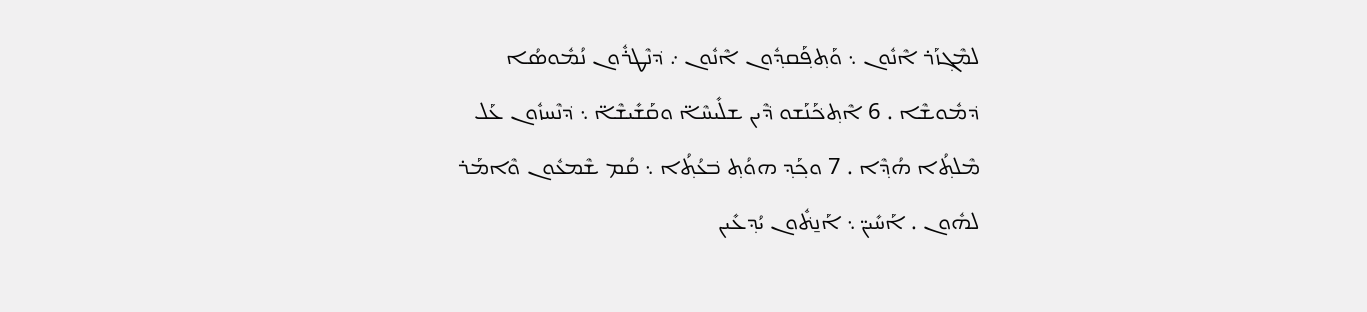ܠܡܶܓ݂ܙܰܪ ܐܶܢܽܘܢ ܆ ܘܰܬ݂ܦ݂ܰܩܕ݂ܽܘܢ ܐܶܢܽܘܢ ܇ ܕ݁ܢܶܛܪܽܘܢ ܢܳܡܽܘܣܳܐ ܕ݁ܡܽܘܫܶܐ . 6 ܐܶܬ݂ܟ݁ܰܢܰܫܘ ܕ݁ܶܝܢ ܫܠܺܝܚܶܐ̈ ܘܩܰܫܺܝܫܶܐ̈ ܆ ܕ݁ܢܶܚܙܽܘܢ ܥܰܠ ܡܶܠܬ݂ܳܐ ܗܳܕ݂ܶܐ . 7 ܘܟ݂ܰܕ݂ ܗܘܳܬ݂ ܒ݁ܥܳܬ݂ܳܐ ܆ ܩܳܡ ܫܶܡܥܽܘܢ ܘܶܐܡܰܪ ܠܗܽܘܢ . ܐܰܚܺܝܢ̈ ܆ ܐܰܢ̱ܬ݁ܽܘܢ ܝܳܕ݂ܥܺܝܢ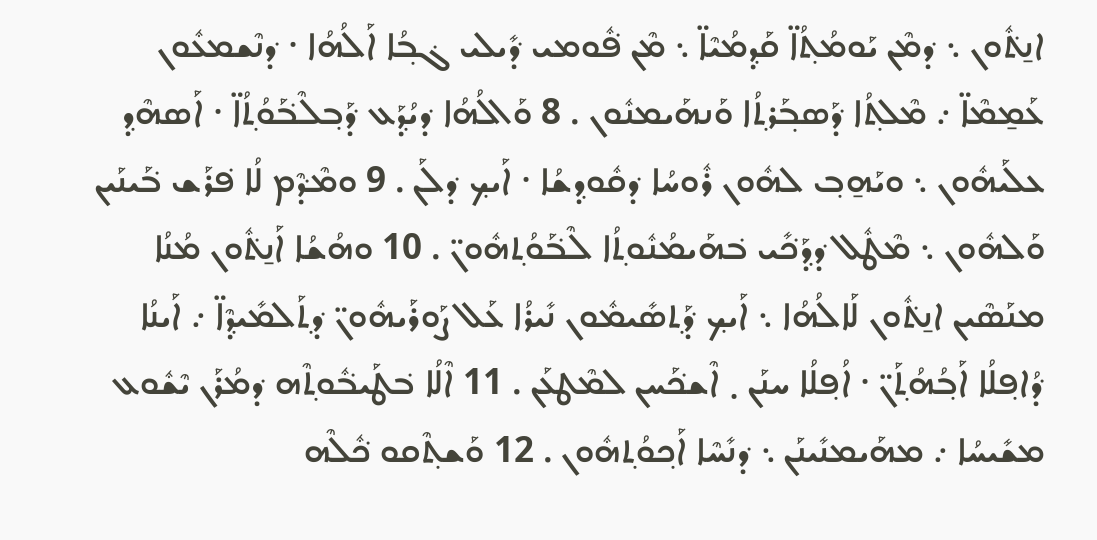ܐܢ̱ܬ݁ܽܘܢ ܆ ܕ݁ܡܶܢ ܝܰܘܡܳܬ݂ܳܐ̈ ܩܰܕ݂ܡܳܝܶܐ̈ ܆ ܡܶܢ ܦ݁ܽܘܡܝ ܕ݁ܺܝܠܝ ܓ݁ܒ݂ܳܐ ܐܰܠܳܗܳܐ ܁ ܕ݁ܢܶܫܡܥܽܘܢ ܥܰܡ̱ܡܶܐ̈ ܇ ܡܶܠܬ݂ܳܐ ܕ݁ܰܣܒ݂ܰܪܬ݂ܳܐ ܘܰܢܗܰܝܡܢܽܘܢ . 8 ܘܰܐܠܳܗܳܐ ܕ݁ܝܳܕ݂ܰܥ ܕ݁ܰܒ݂ܠܶܒ݁ܰܘܳܬ݂ܳܐ̈ ܁ ܐܰܣܗܶܕ݂ ܥܠܰܝܗܽܘܢ ܆ ܘܝܰܗ̱ܒ݂ ܠܗܽܘܢ ܪܽܘܚܳܐ ܕ݁ܩܽܘܕ݂ܫܳܐ ܁ ܐܰܝܟ݂ ܕ݁ܠܰܢ . 9 ܘܡܶܕ݁ܶܡ ܠܳܐ ܦ݁ܪܰܫ ܒ݁ܰܝܢܰܝܢ ܘܰܠܗܽܘܢ ܆ ܡܶܛܽܠ ܕ݁ܕ݂ܰܟ݁ܺܝ ܒ݁ܗܰܝܡܳܢܽܘܬ݂ܳܐ ܠܶܒ݁ܰܘܳܬ݂ܗܽܘܢ̈ . 10 ܘܗܳܫܳܐ ܐܰܢ̱ܬ݁ܽܘܢ ܡܳܢܳܐ ܡܢܰܣܶܝܢ ܐܢ̱ܬ݁ܽܘܢ ܠܰܐܠܳܗܳܐ ܆ ܐܰܝܟ݂ ܕ݁ܰܬ݂ܣܺܝܡܽܘܢ ܢܺܝܪܳܐ ܥܰܠ ܨܰܘܪܰܝܗܽܘܢ̈ ܕ݁ܬ݂ܰܠܡܺܝܕ݂ܶܐ̈ ܇ ܐܰܝܢܳܐ ܕ݁ܳܐܦ݂ܠܳܐ ܐܰܒ݂ܳܗܳܬ݂ܰܢ̈ ܁ ܐܳܦ݂ܠܳܐ ܚܢܰܢ ܂ ܐܶܫܟ݁ܰܚܢ ܠܡܶܛܥܰܢ . 11 ܐܶܠܳܐ ܒ݁ܛܰܝܒ݁ܽܘܬ݂ܶܗ ܕ݁ܡܳܪܰܢ ܝܶܫܽܘܥ ܡܫܺܝܚܳܐ ܇ ܡܗܰܝܡܢܺܝܢܰܢ ܆ ܕ݁ܢܺܚܶܐ ܐܰܟ݂ܘܳܬ݂ܗܽܘܢ . 12 ܘܰܫܬ݂ܶܩܘ ܟ݁ܽܠܶܗ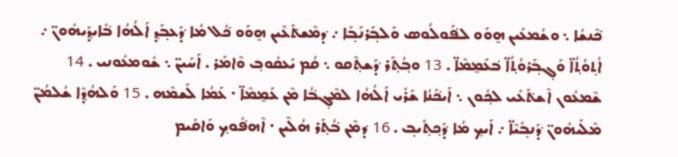ܟ݁ܶܢܫܳܐ ܆ ܘܫܳܡܥܺܝܢ ܗ̱ܘܰܘ ܠܦ݁ܰܘܠܳܘܣ ܘܰܠܒ݂ܰܪܢܰܒ݂ܰܐ ܇ ܕ݁ܡܶܫܬ݁ܰܥܶܝܢ ܗ̱ܘܰܘ ܟ݁ܽܠ ܡܳܐ ܕ݁ܰܥܒ݂ܰܕ݂ ܐܰܠܳܗܳܐ ܒ݁ܺܐܝܕ݂ܰܝܗܽܘܢ̈ ܇ ܐܳܬ݂ܘܳܬ݂ܳܐ̈ ܘܰܓ݂ܒ݂ܰܪܘܳܬ݂ܳܐ̈ ܒ݁ܥܰܡ̱ܡܶܐ̈ . 13 ܘܒ݂ܳܬ݂ܰܪ ܕ݁ܰܫܬ݂ܶܩܘ ܆ ܩܳܡ ܝܰܥܩܽܘܒ݂ ܘܶܐܡܰܪ . ܐܰܚܰܝܢ̈ ܆ ܫܽܘܡܥܽܘܢܝ . 14 ܫܶܡܥܽܘܢ ܐܶܫܬ݁ܰܥܺܝ ܠܟ݂ܽܘܢ ܆ ܐܰܝܟ݁ܰܢܳܐ ܫܰܪܺܝ ܐܰܠܳܗܳܐ ܠܡܶܓ݂ܒ݁ܳܐ ܡܶܢ ܥܰܡ̱ܡܶܐ̈ ܁ ܥܰܡܳܐ ܠܰܫܡܶܗ . 15 ܘܰܠܗܳܕ݂ܶܐ ܫܳܠܡܳܢ̈ ܡܶܠܰܝܗܽܘܢ̈ ܕ݁ܰܢܒ݂ܺܝܶܐ̈ ܇ ܐܰܝܟ݂ ܡܳܐ ܕ݁ܰܟ݂ܬ݂ܺܝܒ݂ . 16 ܕ݁ܡܶܢ ܒ݁ܳܬ݂ܰܪ ܗܳܠܶܝܢ ܁ ܐܶܗܦ݁ܽܘܟ݂ ܘܰܐܩܺܝܡ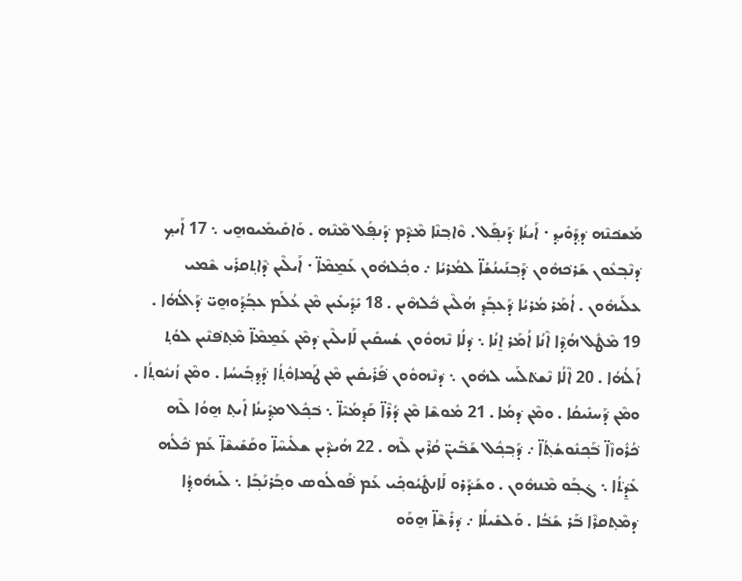ܡܰܫܟ݁ܢܶܗ ܕ݁ܕ݂ܰܘܺܝܕ݂ ܁ ܐܰܝܢܳܐ ܕ݁ܰܢܦ݂ܰܠ . ܘܶܐܒ݂ܢܶܐ ܡܶܕ݁ܶܡ ܕ݁ܰܢܦ݂ܰܠ ܡܶܢܶܗ . ܘܰܐܩܺܝܡܺܝܘܗ̱ܝ ܆ 17 ܐܰܝܟ݂ ܕ݁ܢܶܒ݂ܥܽܘܢ ܫܰܪܟ݁ܗܽܘܢ ܕ݁ܰܒ݂ܢܰܝܢܳܫܳܐ̈ ܠܡܳܪܝܳܐ ܇ ܘܟ݂ܽܠܗܽܘܢ ܥܰܡ̱ܡܶܐ̈ ܁ ܐܰܝܠܶܝܢ ܕ݁ܶܐܬ݂ܩܪܺܝ ܫܶܡܝ ܥܠܰܝܗܽܘܢ . ܐܳܡܰܪ ܡܳܪܝܳܐ ܕ݁ܰܥܒ݂ܰܕ݂ ܗܳܠܶܝܢ ܟ݁ܽܠܗܶܝܢ . 18 ܝܺܕ݂ܺܝܥܺܝܢ ܡܶܢ ܥܳܠܰܡ ܥܒ݂ܳܕ݂ܰܘܗ̱ܝ̈ ܕ݁ܰܐܠܳܗܳܐ . 19 ܡܶܛܽܠ ܗܳܕ݂ܶܐ ܐܶܢܳܐ ܐܳܡܰܪ ܐ̱ܢܳܐ ܆ ܕ݁ܠܳܐ ܢܶܗܘܽܘܢ ܫܳܚܩܺܝܢ ܠܰܐܝܠܶܝܢ ܕ݁ܡܶܢ ܥܰܡ̱ܡܶܐ̈ ܡܶܬ݂ܦ݁ܢܶܝܢ ܠܘܳܬ݂ ܐܰܠܳܗܳܐ . 20 ܐܶܠܳܐ ܢܶܫܬ݁ܠܰܚ ܠܗܽܘܢ ܆ ܕ݁ܢܶܗܘܽܘܢ ܦ݁ܰܪܺܝܩܺܝܢ ܡܶܢ ܛܰܡܐܘܽܬ݂ܳܐ ܕ݁ܰܕ݂ܒ݂ܺܝܚܳܐ . ܘܡܶܢ ܙܳܢܝܽܘܬ݂ܳܐ . ܘܡܶܢ ܕ݁ܰܚܢܺܝܩܳܐ . ܘܡܶܢ ܕ݁ܡܳܐ . 21 ܡܽܘܫܶܐ ܡܶܢ ܕ݁ܳܪܶܐ̈ ܩܰܕ݂ܡܳܝܶܐ̈ ܆ ܒ݁ܟ݂ܽܠ ܡܕ݂ܺܝܢܳܐ ܐܺܝܬ݂ ܗ̱ܘܳܐ ܠܶܗ ܟ݁ܳܪܽܘܙܶܐ̈ ܒ݁ܰܟ݂ܢܽܘܫܳܬ݂ܳܐ̈ ܇ ܕ݁ܰܒ݂ܟ݂ܽܠ ܫܰܒ݁ܺܝܢ̈ ܩܳܪܶܝܢ ܠܶܗ . 22 ܗܳܝܕ݁ܶܝܢ ܫܠܺܝܚܶܐ̈ ܘܩܰܫܺܝܫܶܐ̈ ܥܰܡ ܟ݁ܽܠܳܗ ܥܺܕ̱݁ܬ݁ܳܐ ܆ ܓ݁ܒ݂ܰܘ ܡܶܢܗܽܘܢ . ܘܫܰܕ݁ܰܪܘ ܠܰܐܢܛܺܝܳܘܟ݂ܺܝ ܥܰܡ ܦ݁ܰܘܠܳܘܣ ܘܒ݂ܰܪܢܰܒ݂ܰܐ ܆ ܠܺܝܗܽܘܕ݂ܳܐ ܕ݁ܡܶܬ݂ܩܪܶܐ ܒ݁ܰܪ ܫܰܒ݁ܳܐ . ܘܰܠܫܺܝܠܳܐ ܇ ܕ݁ܪܺܫܶܐ̈ ܗ̱ܘܰܘ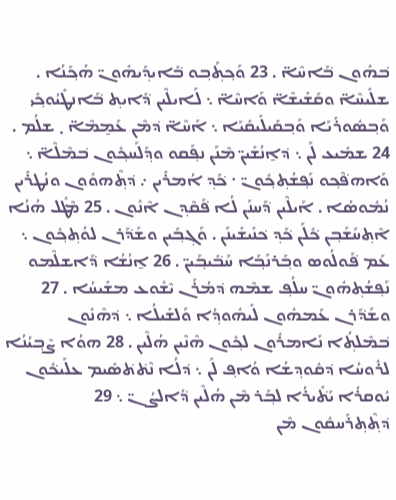ܒ݁ܗܽܘܢ ܒ݁ܰܐܚܶܐ̈ . 23 ܘܰܟ݂ܬ݂ܰܒ݂ܘ ܒ݁ܺܐܝܕ݂ܰܝܗܽܘܢ̈ ܗܳܟ݂ܰܢܳܐ . ܫܠܺܝܚܶܐ̈ ܘܩܰܫܺܝܫܶܐ̈ ܘܰܐܚܶܐ̈ ܆ ܠܰܐܝܠܶܝܢ ܕ݁ܺܐܝܬ݂ ܒ݁ܰܐܢܛܺܝܳܘܟ݂ܺܝ ܘܰܒ݂ܣܽܘܪܺܝܰܐ ܘܰܒ݂ܩܺܝܠܺܝܩܺܝܰܐ ܆ ܐܰܚܶܐ̈ ܕ݁ܡܶܢ ܥܰܡ̱ܡܶܐ̈ ܂ ܫܠܳܡ . 24 ܫܡܺܝܥ ܠܰܢ ܆ ܕ݁ܐ̱ܢܳܫܺܝܢ̈ ܡܶܢܰܢ ܢܦ݂ܰܩܘ ܘܕ݂ܰܠܰܚܟ݂ܽܘܢ ܒ݁ܡܶܠܶܐ̈ ܆ ܘܰܐܗܦ݁ܶܟ݂ܘ ܢܰܦ݂ܫܳܬ݂ܟ݂ܽܘܢ̈ ܁ ܟ݁ܰܕ݂ ܐܳܡܪܺܝܢ ܇ ܕ݁ܬ݂ܶܗܘܽܘܢ ܘܢܳܛܪܺܝܢ ܢܳܡܽܘܣܳܐ . ܐܰܝܠܶܝܢ ܕ݁ܰܚܢܰܢ ܠܳܐ ܦ݁ܰܩܶܕ݂ܢ ܐܶܢܽܘܢ . 25 ܡܶܛܽܠ ܗܳܢܳܐ ܐܶܬ݂ܚܰܫܰܒ݂ܢ ܟ݁ܽܠܰܢ ܟ݁ܰܕ݂ ܟ݁ܢܺܝܫܺܝܢܰܢ . ܘܰܓ݂ܒ݂ܰܝܢ ܘܫܰܕ݁ܰܪܢ ܠܘܳܬ݂ܟ݂ܽܘܢ ܆ ܥܰܡ ܦ݁ܰܘܠܳܘܣ ܘܒ݂ܰܪܢܰܒ݂ܰܐ ܚܰܒ݁ܺܝܒ݂ܰܝܢ̈ . 26 ܐ̱ܢܳܫܳܐ ܕ݁ܰܐܫܠܶܡܘ ܢܰܦ݂ܫܳܬ݂ܗܽܘܢ̈ ܚܠܳܦ݂ ܫܡܶܗ ܕ݁ܡܳܪܰܢ ܝܶܫܽܘܥ ܡܫܺܝܚܳܐ . 27 ܘܫܰܕ݁ܰܪܢ ܥܰܡܗܽܘܢ ܠܺܝܗܽܘܕ݂ܳܐ ܘܰܠܫܺܝܠܳܐ ܆ ܕ݁ܗܶܢܽܘܢ ܒ݁ܡܶܠܬ݂ܳܐ ܢܺܐܡܪܽܘܢ ܠܟ݂ܽܘܢ ܗܶܢܶܝܢ ܗܳܠܶܝܢ . 28 ܗܘܳܐ ܨܶܒ݂ܝܳܢܳܐ ܠܪܽܘܚܳܐ ܕ݁ܩܽܘܕ݂ܫܳܐ ܘܳܐܦ݂ ܠܰܢ ܆ ܕ݁ܠܳܐ ܢܶܬ݁ܬ݁ܣܺܝܡ ܥܠܰܝܟ݁ܽܘܢ ܝܽܘܩܪܳܐ ܝܰܬ݁ܺܝܪܳܐ ܠܒ݂ܰܪ ܡܶܢ ܗܳܠܶܝܢ ܕ݁ܳܐܠܨܳܢ̈ ܆ 29 ܕ݁ܬ݂ܶܬ݂ܪܰܚܩܽܘܢ ܡܶܢ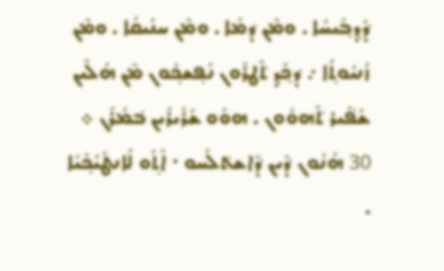ܕ݁ܰܕ݂ܒ݂ܺܝܚܳܐ . ܘܡܶܢ ܕ݁ܡܳܐ . ܘܡܶܢ ܚܢܺܝܩܳܐ . ܘܡܶܢ ܙܳܢܝܽܘܬ݂ܳܐ ܇ ܕ݁ܟ݂ܰܕ݂ ܬ݁ܶܛܪܽܘܢ ܢܰܦ݂ܫܟ݂ܽܘܢ ܡܶܢ ܗܳܠܶܝܢ ܫܰܦ݁ܺܝܪ ܬ݁ܶܗܘܽܘܢ . ܗܘܰܘ ܫܰܪܺܝܪܺܝܢ ܒ݁ܡܳܪܰܢ ܀ 30 ܗܳܢܽܘܢ ܕ݁ܶܝܢ ܕ݁ܶܐܫܬ݁ܠܰܚܘ ܁ ܐܶܬ݂ܰܘ ܠܰܐܢܛܺܝܳܟ݂ܺܝܰܐ .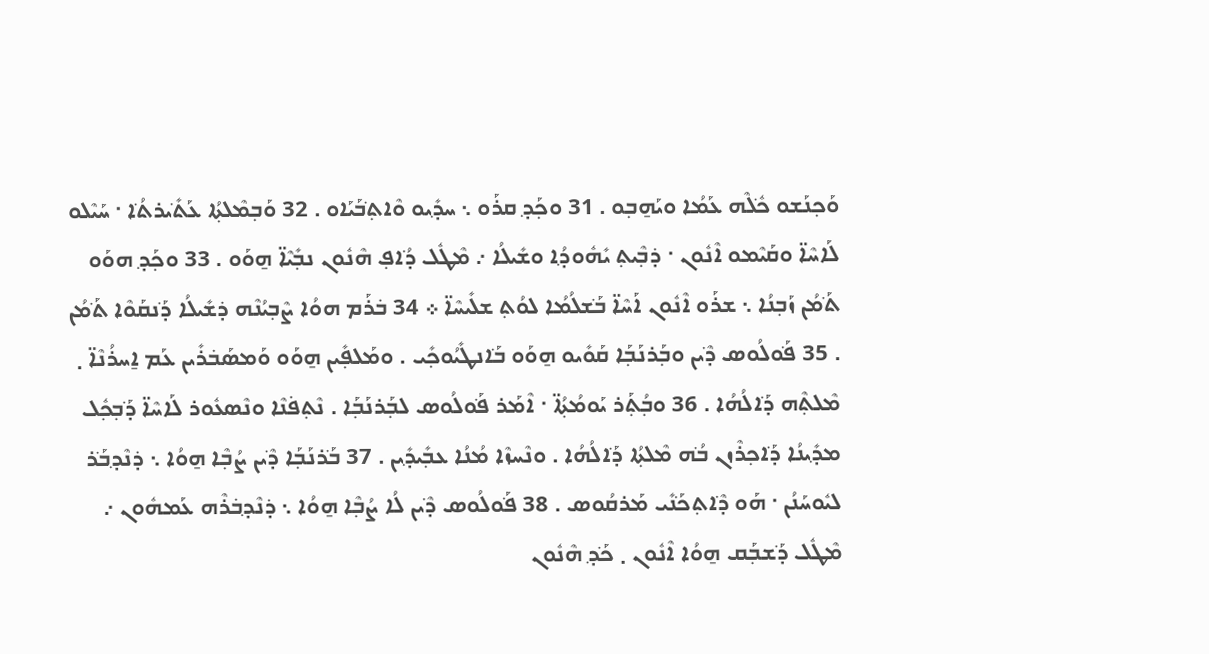ܘܰܟ݂ܢܰܫܘ ܟ݁ܽܠܶܗ ܥܰܡܳܐ ܘܝܰܗ̱ܒ݂ܘ . 31 ܘܟ݂ܰܕ݂ ܩܪܰܘ ܆ ܚܕ݂ܺܝܘ ܘܶܐܬ݂ܒ݁ܰܝܰܐܘ . 32 ܘܰܒ݂ܡܶܠܬ݂ܳܐ ܥܰܬ݁ܺܝܪܬ݁ܳܐ ܁ ܚܰܝܶܠܘ ܠܰܐܚܶܐ̈ ܘܩܰܝܶܡܘ ܐܶܢܽܘܢ ܁ ܕ݁ܒ݂ܶܝܬ݂ ܝܺܗܽܘܕ݂ܳܐ ܘܫܺܝܠܳܐ ܇ ܡܶܛܽܠ ܕ݁ܳܐܦ݂ ܗܶܢܽܘܢ ܢܒ݂ܺܝܶܐ̈ ܗ̱ܘܰܘ . 33 ܘܟ݂ܰܕ݂ ܗܘܰܘ ܬ݁ܰܡܳܢ ܙܰܒ݂ܢܳܐ ܆ ܫܪܰܘ ܐܶܢܽܘܢ ܐܰܚܶܐ̈ ܒ݁ܰܫܠܳܡܳܐ ܠܘܳܬ݂ ܫܠܺܝܚܶܐ̈ ܀ 34 ܒ݁ܪܰܡ ܗܘܳܐ ܨܶܒ݂ܝܳܢܶܗ ܕ݁ܫܺܝܠܳܐ ܕ݁ܰܢܩܰܘܶܐ ܬ݁ܰܡܳܢ . 35 ܦ݁ܰܘܠܳܘܣ ܕ݁ܶܝܢ ܘܒ݂ܰܪܢܰܒ݂ܰܐ ܩܰܘܺܝܘ ܗ̱ܘܰܘ ܒ݁ܰܐܢܛܺܝܳܘܟ݂ܺܝ . ܘܡܰܠܦ݂ܺܝܢ ܗ̱ܘܰܘ ܘܰܡܣܰܒ݁ܪܺܝܢ ܥܰܡ ܐ̱ܚܪܳܢܶܐ̈ ܂ ܡܶܠܬ݂ܶܗ ܕ݁ܰܐܠܳܗܳܐ . 36 ܘܒ݂ܳܬ݂ܰܪ ܝܰܘܡܳܬ݂ܳܐ̈ ܁ ܐܶܡܰܪ ܦ݁ܰܘܠܳܘܣ ܠܒ݂ܰܪܢܰܒ݂ܰܐ . ܢܶܬ݂ܦ݁ܢܶܐ ܘܢܶܣܥܽܘܪ ܠܰܐܚܶܐ̈ ܕ݁ܰܒ݂ܟ݂ܽܠ ܡܕ݂ܺܝܢܳܐ ܕ݁ܰܐܟ݂ܪܶܙܢ ܒ݁ܳܗ ܡܶܠܬ݂ܳܐ ܕ݁ܰܐܠܳܗܳܐ . ܘܢܶܚܙܶܐ ܡܳܢܳܐ ܥܒ݂ܺܝܕ݂ܺܝܢ . 37 ܒ݁ܰܪܢܰܒ݂ܰܐ ܕ݁ܶܝܢ ܨܳܒ݂ܶܐ ܗ̱ܘܳܐ ܆ ܕ݁ܢܶܕ݂ܒ݁ܰܪ ܠܝܽܘܚܰܢܳܢ ܁ ܗܰܘ ܕ݁ܶܐܬ݂ܟ݁ܰܢܺܝ ܡܰܪܩܳܘܣ . 38 ܦ݁ܰܘܠܳܘܣ ܕ݁ܶܝܢ ܠܳܐ ܨܳܒ݂ܶܐ ܗ̱ܘܳܐ ܆ ܕ݁ܢܶܕ݂ܒ݁ܪܶܗ ܥܰܡܗܽܘܢ ܇ ܡܶܛܽܠ ܕ݁ܰܫܒ݂ܰܩ ܗ̱ܘܳܐ ܐܶܢܽܘܢ ܂ ܟ݁ܰܕ݂ ܗܶܢܽܘܢ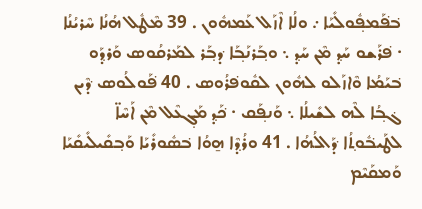ܒ݁ܦ݁ܰܡܦ݂ܽܘܠܺܝܰܐ ܇ ܘܠܳܐ ܐܶܙܰܠ ܥܰܡܗܽܘܢ . 39 ܡܶܛܽܠ ܗܳܢܳܐ ܚܶܪܝܳܢܳܐ ܁ ܦ݁ܪܰܫܘ ܚܰܕ݂ ܡܶܢ ܚܰܕ݂ ܆ ܘܒ݂ܰܪܢܰܒ݂ܰܐ ܕ݁ܒ݂ܰܪ ܠܡܰܪܩܳܘܣ ܘܰܪܕ݂ܰܘ ܒ݁ܝܰܡܳܐ ܘܶܐܙܰܠܘ ܠܗܽܘܢ ܠܩܽܘܦ݁ܪܳܘܣ . 40 ܦ݁ܰܘܠܳܘܣ ܕ݁ܶܝܢ ܓ݁ܒ݂ܳܐ ܠܶܗ ܠܫܺܝܠܳܐ ܆ ܘܰܢܦ݂ܰܩ ܁ ܟ݁ܰܕ݂ ܡܰܓ݂ܥܶܠ ܡܶܢ ܐܰܚܶܐ̈ ܠܛܰܝܒ݁ܽܘܬ݂ܳܐ ܕ݁ܰܐܠܳܗܳܐ . 41 ܘܪܳܕ݂ܶܐ ܗ̱ܘܳܐ ܒ݁ܣܽܘܪܺܝܰܐ ܘܰܒ݂ܩܺܝܠܺܝܩܺܝܰܐ ܘܰܡܩܰܝܶܡ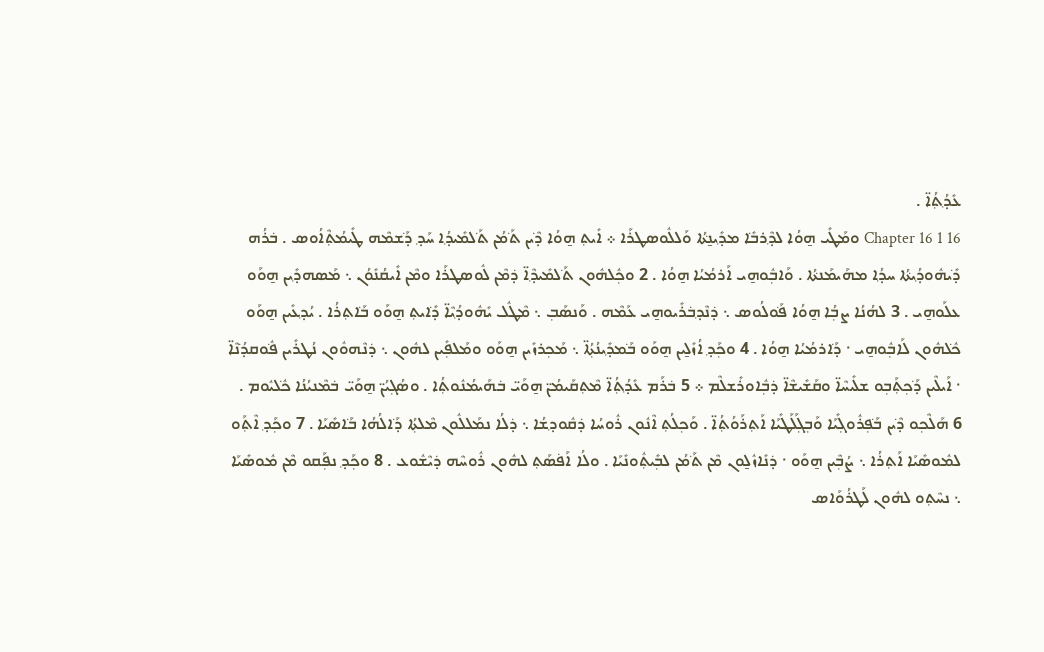ܥܺܕ݂ܳܬ݂ܳܐ̈ .
16 Chapter 16 1 ܘܡܰܛܺܝ ܗ̱ܘܳܐ ܠܕ݂ܶܪܒ݁ܺܐ ܡܕ݂ܺܝܢ̱ܬ݁ܳܐ ܘܰܠܠܽܘܣܛܪܰܐ ܀ ܐܺܝܬ݂ ܗ̱ܘܳܐ ܕ݁ܶܝܢ ܬ݁ܰܡܳܢ ܬ݁ܰܠܡܺܝܕ݂ܳܐ ܚܰܕ݂ ܕ݁ܰܫܡܶܗ ܛܺܝܡܳܬ݂ܶܐܳܘܣ . ܒ݁ܪܳܗ ܕ݁ܺܝܗܽܘܕ݂ܳܝܬ݁ܳܐ ܚܕ݂ܳܐ ܡܗܰܝܡܰܢܬ݁ܳܐ . ܘܰܐܒ݂ܽܘܗ̱ܝ ܐܰܪܡܳܝܳܐ ܗ̱ܘܳܐ . 2 ܘܟ݂ܽܠܗܽܘܢ ܬ݁ܰܠܡܺܝܕ݂ܶܐ̈ ܕ݁ܡܶܢ ܠܽܘܣܛܪܰܐ ܘܡܶܢ ܐܺܝܩܳܢܺܘܳܢ ܆ ܡܰܣܗܕ݂ܺܝܢ ܗ̱ܘܰܘ ܥܠܰܘܗ̱ܝ . 3 ܠܗܳܢܳܐ ܨܒ݂ܳܐ ܗ̱ܘܳܐ ܦ݁ܰܘܠܳܘܣ ܆ ܕ݁ܢܶܕ݂ܒ݁ܪܺܝܘܗ̱ܝ ܥܰܡܶܗ . ܘܰܢܣܰܒ݂ ܆ ܡܶܛܽܠ ܝܺܗܽܘܕ݂ܳܝܶܐ̈ ܕ݁ܺܐܝܬ݂ ܗ̱ܘܰܘ ܒ݁ܰܐܬ݂ܪܳܐ . ܝܳܕ݂ܥܺܝܢ ܗ̱ܘܰܘ ܟ݁ܽܠܗܽܘܢ ܠܰܐܒ݂ܽܘܗ̱ܝ ܁ ܕ݁ܰܐܪܡܳܝܳܐ ܗ̱ܘܳܐ . 4 ܘܟ݂ܰܕ݂ ܐܳܙܺܠ̱ܝܢ ܗ̱ܘܰܘ ܒ݁ܰܡܕ݂ܺܝܢܳܬ݂ܳܐ̈ ܆ ܡܰܟ݂ܪܙܺܝܢ ܗ̱ܘܰܘ ܘܡܰܠܦ݂ܺܝܢ ܠܗܽܘܢ ܆ ܕ݁ܢܶܗܘܽܘܢ ܢܳܛܪܺܝܢ ܦ݁ܽܘܩܕ݁ܳܢܶܐ̈ ܁ ܐܰܝܠܶܝܢ ܕ݁ܰܟ݂ܬ݂ܰܒ݂ܘ ܫܠܺܝܚܶܐ̈ ܘܩܰܫܺܝܫܶܐ̈ ܕ݁ܒ݂ܽܐܘܪܺܫܠܶܡ ܀ 5 ܒ݁ܪܰܡ ܥܺܕ݂ܳܬ݂ܳܐ̈ ܡܶܬ݂ܩܰܝܡܳܢ̈ ܗ̱ܘܰܝ̈ ܒ݁ܗܰܝܡܳܢܽܘܬ݂ܳܐ . ܘܣܳܓ݂ܝܳܢ̈ ܗ̱ܘܰܝ̈ ܒ݁ܡܶܢܝܳܢܳܐ ܟ݁ܽܠܝܽܘܡ . 6 ܗܰܠܶܟ݂ܘ ܕ݁ܶܝܢ ܒ݁ܰܦ݂ܪܽܘܓ݂ܺܝܰܐ ܘܰܒ݂ܓ݂ܰܠܰܛܺܝܰܐ ܐܰܬ݂ܪܰܘܳܬ݂ܳܐ̈ . ܘܰܟ݂ܠܳܬ݂ ܐܶܢܽܘܢ ܪܽܘܚܳܐ ܕ݁ܩܽܘܕ݂ܫܳܐ ܆ ܕ݁ܠܳܐ ܢܡܰܠܠܽܘܢ ܡܶܠܬ݂ܳܐ ܕ݁ܰܐܠܳܗܳܐ ܒ݁ܰܐܣܺܝܰܐ . 7 ܘܟ݂ܰܕ݂ ܐܶܬ݂ܰܘ ܠܡܽܘܣܺܝܰܐ ܐܰܬ݂ܪܳܐ ܆ ܨܳܒ݂ܶܝܢ ܗ̱ܘܰܘ ܁ ܕ݁ܢܺܐܙܽܠ̱ܘܢ ܡܶܢ ܬ݁ܰܡܳܢ ܠܒ݂ܺܝܬ݂ܽܘܢܺܝܰܐ . ܘܠܳܐ ܐܰܦ݁ܣܰܬ݂ ܠܗܽܘܢ ܪܽܘܚܶܗ ܕ݁ܝܶܫܽܘܥ . 8 ܘܟ݂ܰܕ݂ ܢܦ݂ܰܩܘ ܡܶܢ ܡܽܘܣܺܝܰܐ ܆ ܢܚܶܬ݂ܘ ܠܗܽܘܢ ܠܰܛܪܳܘܰܐܣ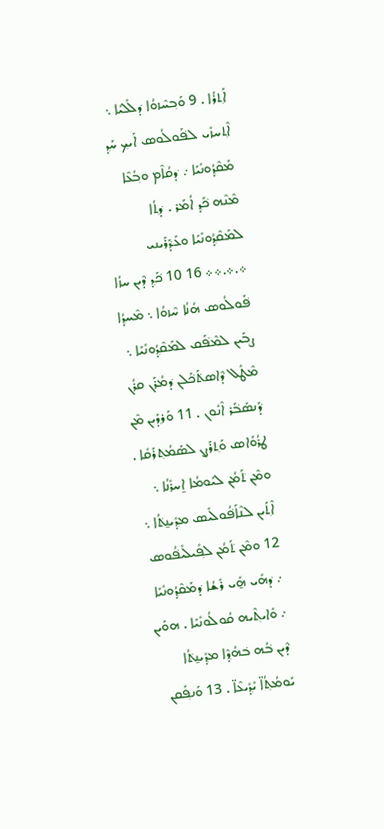ܐܰܬ݂ܪܳܐ . 9 ܘܰܒ݂ܚܶܙܘܳܐ ܕ݁ܠܺܠܝܳܐ ܆ ܐܶܬ݂ܚܙܺܝ ܠܦ݁ܰܘܠܳܘܣ ܐܰܝܟ݂ ܚܰܕ݂ ܡܰܩܶܕ݂ܳܘܢܺܝܰܐ ܇ ܕ݁ܩܳܐܶܡ ܘܒ݂ܳܥܶܐ ܡܶܢܶܗ ܟ݁ܰܕ݂ ܐܳܡܰܪ . ܕ݁ܬ݂ܳܐ ܠܡܰܩܶܕ݂ܳܘܢܺܝܰܐ ܘܥܰܕ݁ܰܪܰܝܢܝ ܀.܀.܀܀ 16 10 ܟ݁ܰܕ݂ ܕ݁ܶܝܢ ܚܙܳܐ ܦ݁ܰܘܠܳܘܣ ܗܳܢܳܐ ܚܶܙܘܳܐ ܆ ܡܶܚܕ݂ܳܐ ܨܒ݂ܰܝܢ ܠܡܶܦ݁ܰܩ ܠܡܰܩܶܕ݂ܳܘܢܺܝܰܐ ܆ ܡܶܛܽܠ ܕ݁ܶܐܣܬ݁ܰܟ݁ܰܠܢ ܕ݁ܡܳܪܰܢ ܩܪܳܢ ܕ݁ܰܢܣܰܒ݁ܰܪ ܐܶܢܽܘܢ . 11 ܘܰܪܕ݂ܰܝܢ ܡܶܢ ܛܪܳܘܰܐܣ ܘܰܬ݂ܪܰܨܢ ܠܣܰܡܳܬ݂ܪܰܩܺܐ . ܘܡܶܢ ܬ݁ܰܡܳܢ ܠܝܰܘܡܳܐ ܐ̱ܚܪܺܢܳܐ ܆ ܐܶܬ݂ܰܝܢ ܠܢܶܐܰܦ݁ܳܘܠܺܝܣ ܡܕ݂ܺܝܢ̱ܬ݁ܳܐ ܆ 12 ܘܡܶܢ ܬ݁ܰܡܳܢ ܠܦ݂ܺܝܠܺܝܦ݁ܳܘܣ ܇ ܕ݁ܗܺܝ ܗ̱ܺܝ ܪܺܫܳܐ ܕ݁ܡܰܩܶܕ݂ܳܘܢܺܝܰܐ ܇ ܘܺܐܝܬ݂ܶܝܗ ܩܳܘܠܳܘܢܺܝܰܐ . ܗܘܰܝܢ ܕ݁ܶܝܢ ܒ݁ܳܗ ܒ݁ܗܳܕ݂ܶܐ ܡܕ݂ܺܝܢ̱ܬ݁ܳܐ ܝܰܘܡܳܬ݂ܳܐ̈ ܝܺܕ݂ܺܝܥܶܐ̈ . 13 ܘܰܢܦ݂ܰܩܢ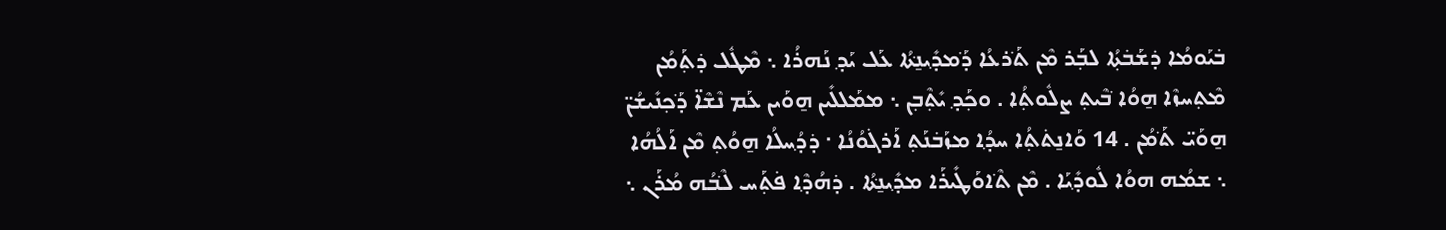ܒ݁ܝܰܘܡܳܐ ܕ݁ܫܰܒ݁ܬ݂ܳܐ ܠܒ݂ܰܪ ܡܶܢ ܬ݁ܰܪܥܳܐ ܕ݁ܰܡܕ݂ܺܝܢ̱ܬ݁ܳܐ ܥܰܠ ܝܰܕ݂ ܢܰܗܪܳܐ ܆ ܡܶܛܽܠ ܕ݁ܬ݂ܰܡܳܢ ܡܶܬ݂ܚܙܶܐ ܗ̱ܘܳܐ ܒ݁ܶܝܬ݂ ܨܠܽܘܬ݂ܳܐ . ܘܟ݂ܰܕ݂ ܝܺܬ݂ܶܒ݂ܢ ܆ ܡܡܰܠܠܺܝܢ ܗ̱ܘܰܝܢ ܥܰܡ ܢܶܫܶܐ̈ ܕ݁ܰܟ݂ܢܺܝܫܳܢ̈ ܗ̱ܘܰܝ̈ ܬ݁ܰܡܳܢ . 14 ܘܰܐܢ̱ܬ݁ܬ݂ܳܐ ܚܕ݂ܳܐ ܡܙܰܒ݁ܢܰܬ݂ ܐܰܪܓ݁ܘܳܢܳܐ ܁ ܕ݁ܕ݂ܳܚܠܳܐ ܗ̱ܘܳܬ݂ ܡܶܢ ܐܰܠܳܗܳܐ ܆ ܫܡܳܗ ܗܘܳܐ ܠܽܘܕ݂ܺܝܰܐ . ܡܶܢ ܬ݁ܶܐܘܰܛܺܝܪܰܐ ܡܕ݂ܺܝܢ̱ܬ݁ܳܐ . ܕ݁ܗܳܕ݂ܶܐ ܦ݁ܬ݂ܰܚ ܠܶܒ݁ܳܗ ܡܳܪܰܢ ܆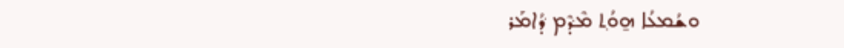ܘܫܳܡܥܳܐ ܗ̱ܘܳܬ݂ ܡܶܕ݁ܶܡ ܕ݁ܳܐܡܰܪ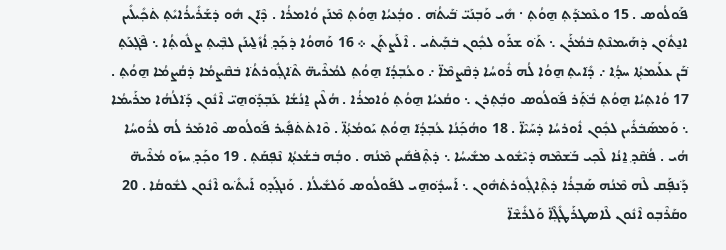ܦ݁ܰܘܠܳܘܣ . 15 ܘܥܶܡܕ݁ܰܬ݂ ܗ̱ܘܳܬ݂ ܁ ܗܺܝ ܘܰܒ݂ܢܰܝ̈ ܒ݁ܰܝܬ݁ܳܗ . ܘܒ݂ܳܥܝܳܐ ܗ̱ܘܳܬ݂ ܡܶܢܰܢ ܘܳܐܡܪܳܐ . ܕ݁ܶܐܢ ܗܽܘ ܕ݁ܫܰܪܺܝܪܳܐܝܺܬ݂ ܬ݁ܟ݂ܺܝܠܺܝܢ ܐܢ̱ܬ݁ܽܘܢ ܕ݁ܗܰܝܡܢܶܬ݂ ܒ݁ܡܳܪܰܢ ܆ ܬ݁ܰܘ ܫܪܰܘ ܠܟ݂ܽܘܢ ܒ݁ܒ݂ܰܝܬ݁ܝ . ܐܶܠܰܨܬ݂ܰܢ ܀ 16 ܘܰܗܘܳܐ ܕ݁ܟ݂ܰܕ݂ ܐܳܙܺܠ̱ܝܢܰܢ ܠܒ݂ܶܝܬ݂ ܨܠܽܘܬ݂ܳܐ ܆ ܦ݁ܶܓ݂ܥܰܬ݂ ܒ݁ܰܢ ܥܠܰܝܡܬ݂ܳܐ ܚܕ݂ܳܐ ܇ ܕ݁ܺܐܝܬ݂ ܗ̱ܘܳܐ ܠܳܗ ܪܽܘܚܳܐ ܕ݁ܩܶܨܡܶܐ̈ ܇ ܘܥܳܒ݂ܕ݁ܳܐ ܗ̱ܘܳܬ݂ ܠܡܳܪܶܝܗ̈ ܬ݁ܶܐܓ݂ܽܘܪܬ݁ܳܐ ܒ݁ܩܶܨܡܳܐ ܕ݁ܩܳܨܡܳܐ ܗ̱ܘܳܬ݂ . 17 ܘܳܐܬ݂ܝܳܐ ܗ̱ܘܳܬ݂ ܒ݁ܳܬ݂ܰܪ ܦ݁ܰܘܠܳܘܣ ܘܒ݂ܳܬ݂ܪܢ ܆ ܘܩܳܥܝܳܐ ܗ̱ܘܳܬ݂ ܘܳܐܡܪܳܐ . ܗܳܠܶܝܢ ܐ̱ܢܳܫܳܐ ܥܰܒ݂ܕ݁ܰܘܗ̱ܝ̈ ܐܶܢܽܘܢ ܕ݁ܰܐܠܳܗܳܐ ܡܪܰܝܡܳܐ ܆ ܘܰܡܣܰܒ݁ܪܺܝܢ ܠܟ݂ܽܘܢ ܐܽܘܪܚܳܐ ܕ݁ܚܰܝܶܐ̈ . 18 ܘܗܳܟ݂ܰܢܳܐ ܥܳܒ݂ܕ݁ܳܐ ܗ̱ܘܳܬ݂ ܝܰܘܡܳܬ݂ܳܐ̈ . ܘܶܐܬ݁ܬ݁ܦ݂ܺܝܪ ܦ݁ܰܘܠܳܘܣ ܘܶܐܡܰܪ ܠܳܗ ܠܪܽܘܚܳܐ ܗܳܝ . ܦ݁ܳܩܶܕ݂ ܐ̱ܢܳܐ ܠܶܟ݂ܝ ܒ݁ܰܫܡܶܗ ܕ݁ܝܶܫܽܘܥ ܡܫܺܝܚܳܐ ܆ ܕ݁ܬ݂ܶܦ݁ܩܺܝܢ ܡܶܢܳܗ . ܘܒ݂ܳܗ ܒ݁ܫܳܥܬ݂ܳܐ ܢܶܦ݂ܩܰܬ݂ . 19 ܘܟ݂ܰܕ݂ ܚܙܰܘ ܡܳܪܶܝܗ̈ ܕ݁ܰܢܦ݂ܰܩ ܠܶܗ ܡܶܢܳܗ ܣܰܒ݂ܪܳܐ ܕ݁ܬ݂ܶܐܓ݂ܽܘܪܬ݁ܗܽܘܢ ܆ ܐܰܚܕ݁ܽܘܗ̱ܝ ܠܦ݁ܰܘܠܳܘܣ ܘܰܠܫܺܝܠܳܐ . ܘܰܢܓ݂ܰܕ݂ܘ ܐܰܝܬ݁ܺܝܘ ܐܶܢܽܘܢ ܠܫܽܘܩܳܐ . 20 ܘܩܰܪܶܒ݂ܘ ܐܶܢܽܘܢ ܠܶܐܣܛܪܰܛܺܓ݂ܶܐ̈ ܘܰܠܪܺܫܶܐ̈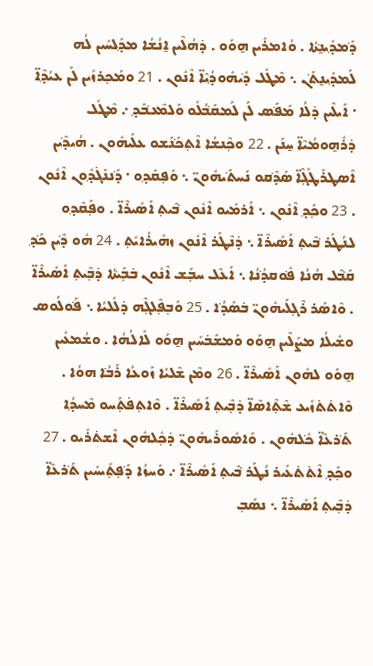ܕ݁ܰܡܕ݂ܺܝܢ̱ܬ݁ܳܐ . ܘܳܐܡܪܺܝܢ ܗ̱ܘܰܘ . ܕ݁ܗܳܠܶܝܢ ܐ̱ܢܳܫܳܐ ܡܕ݂ܰܠܚܺܝܢ ܠܳܗ ܠܰܡܕ݂ܺܝܢ̱ܬ݁ܰܢ ܆ ܡܶܛܽܠ ܕ݁ܺܝܗܽܘܕ݂ܳܝܶܐ̈ ܐܶܢܽܘܢ . 21 ܘܡܰܟ݂ܪܙܺܝܢ ܠܰܢ ܥܝܳܕ݂ܶܐ̈ ܁ ܐܰܝܠܶܝܢ ܕ݁ܠܳܐ ܡܰܦ݁ܰܣ ܠܰܢ ܠܰܡܩܰܒ݁ܳܠܽܘ ܘܰܠܡܶܥܒ݁ܰܕ݂ ܇ ܡܶܛܽܠ ܕ݁ܪܽܗ̱ܘܡܳܝܶܐ̈ ܚ̱ܢܰܢ . 22 ܘܟ݂ܶܢܫܳܐ ܐܶܬ݂ܟ݁ܰܢܰܫܘ ܥܠܰܝܗܽܘܢ . ܗܳܝܕ݁ܶܝܢ ܐܶܣܛܪܰܛܺܓ݂ܶܐ̈ ܣܰܕ݁ܶܩܘ ܢܰܚܬ݁ܰܝܗܽܘܢ̈ ܆ ܘܰܦ݂ܩܰܕ݂ܘ ܁ ܕ݁ܰܢܢܰܓ݁ܕ݂ܽܘܢ ܐܶܢܽܘܢ . 23 ܘܟ݂ܰܕ݂ ܐܶܢܽܘܢ ܆ ܐܰܪܡܺܝܘ ܐܶܢܽܘܢ ܒ݁ܶܝܬ݂ ܐܰܣܺܝܪܶܐ̈ . ܘܦ݂ܰܩܶܕ݂ܘ ܠܢܳܛܰܪ ܒ݁ܶܝܬ݂ ܐܰܣܺܝܪܶܐ̈ ܆ ܕ݁ܢܶܛܰܪ ܐܶܢܽܘܢ ܙܗܺܝܪܳܐܝܺܬ݂ . 24 ܗܽܘ ܕ݁ܶܝܢ ܟ݁ܰܕ݂ ܩܰܒ݁ܶܠ ܗܳܢܳܐ ܦ݁ܽܘܩܕ݁ܳܢܳܐ ܆ ܐܰܥܶܠ ܚܒ݂ܰܫ ܐܶܢܽܘܢ ܒ݁ܒ݂ܰܝܬ݁ܳܐ ܕ݁ܒ݂ܶܝܬ݂ ܐܰܣܺܝܪܶܐ̈ . ܘܶܐܣܰܪ ܪܶܓ݂ܠܰܝܗܽܘܢ̈ ܒ݁ܣܰܕ݁ܳܐ . 25 ܘܰܒ݂ܦ݂ܶܠܓ݂ܶܗ ܕ݁ܠܺܠܝܳܐ ܆ ܦ݁ܰܘܠܳܘܣ ܘܫܺܝܠܳܐ ܡܨܰܠܶܝܢ ܗ̱ܘܰܘ ܘܰܡܫܰܒ݁ܚܺܝܢ ܗ̱ܘܰܘ ܠܰܐܠܳܗܳܐ . ܘܫܳܡܥܺܝܢ ܗ̱ܘܰܘ ܠܗܽܘܢ ܐܰܣܺܝܪܶܐ̈ . 26 ܘܡܶܢ ܫܶܠܝܳܐ ܙܰܘܥܳܐ ܪܰܒ݁ܳܐ ܗܘܳܐ . ܘܶܐܬ݁ܬ݁ܙܺܝܥ ܫܶܬ݂ܶܐܣܶܐ̈ ܕ݁ܒ݂ܶܝܬ݂ ܐܰܣܺܝܪܶܐ̈ . ܘܶܐܬ݂ܦ݁ܬ݂ܰܚܘ ܡܶܚܕ݂ܳܐ ܬ݁ܰܪܥܶܐ̈ ܟ݁ܽܠܗܽܘܢ . ܘܰܐܣܽܘܪܰܝܗܽܘܢ̈ ܕ݁ܟ݂ܽܠܗܽܘܢ ܐܶܫܬ݁ܪܺܝܘ . 27 ܘܟ݂ܰܕ݂ ܐܶܬ݁ܬ݁ܥܺܝܪ ܢܳܛܰܪ ܒ݁ܶܝܬ݂ ܐܰܣܺܝܪܶܐ̈ ܇ ܘܰܚܙܳܐ ܕ݁ܰܦ݂ܬ݂ܺܝܚܺܝܢ ܬ݁ܰܪܥܶܐ̈ ܕ݁ܒ݂ܶܝܬ݂ ܐܰܣܺܝܪܶܐ̈ ܆ ܢܣܰܒ݂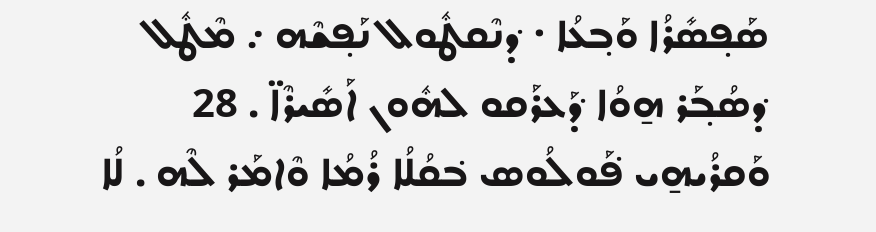ܣܰܦ݂ܣܺܪܳܐ ܘܰܒ݂ܥܳܐ ܁ ܕ݁ܢܶܩܛܽܘܠ ܢܰܦ݂ܫܶܗ ܇ ܡܶܛܽܠ ܕ݁ܣܳܒ݂ܰܪ ܗ̱ܘܳܐ ܕ݁ܰܥܪܰܩܘ ܠܗܽܘܢ ܐܰܣܺܝܪܶܐ̈ . 28 ܘܰܩܪܳܝܗ̱ܝ ܦ݁ܰܘܠܳܘܣ ܒ݁ܩܳܠܳܐ ܪܳܡܳܐ ܘܶܐܡܰܪ ܠܶܗ . ܠܳܐ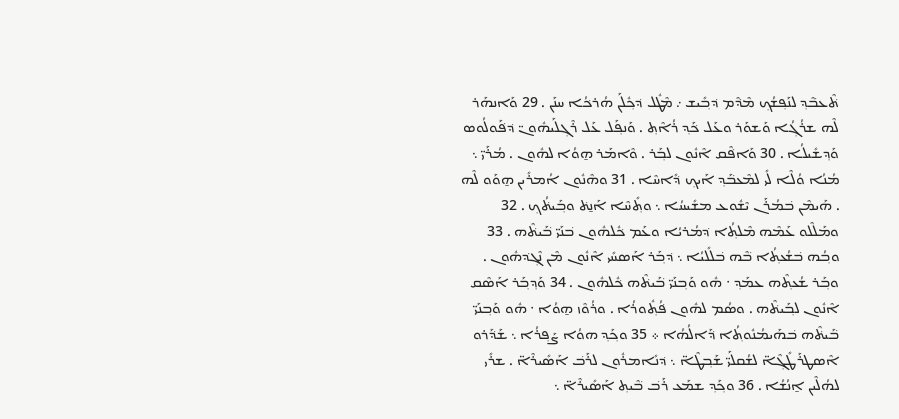ܬ݁ܶܥܒ݁ܶܕ݂ ܠܢܰܦ݂ܫܳܟ݂ ܡܶܕ݁ܶܡ ܕ݁ܒ݂ܺܝܫ ܇ ܡܶܛܽܠ ܕ݁ܟ݂ܽܠܰܢ ܗܳܪܟ݁ܳܐ ܚܢܰܢ . 29 ܘܰܐܢܗܰܪ ܠܶܗ ܫܪܳܓ݂ܳܐ ܘܰܫܘܰܪ ܘܥܰܠ ܟ݁ܰܕ݂ ܪܳܐܶܬ݂ . ܘܰܢܦ݂ܰܠ ܥܰܠ ܪܶܓ݂ܠܰܝܗܽܘܢ̈ ܕ݁ܦ݁ܰܘܠܳܘܣ ܘܰܕ݂ܫܺܝܠܳܐ . 30 ܘܰܐܦ݁ܶܩ ܐܶܢܽܘܢ ܠܒ݂ܰܪ . ܘܶܐܡܰܪ ܗ̱ܘܳܐ ܠܗܽܘܢ . ܡܳܪܰܝ̈ ܆ ܡܳܢܳܐ ܘܳܠܶܐ ܠܺܝ ܠܡܶܥܒ݁ܰܕ݂ ܐܰܝܟ݂ ܕ݁ܺܐܚܶܐ . 31 ܘܗܶܢܽܘܢ ܐܳܡܪܺܝܢ ܗ̱ܘܰܘ ܠܶܗ . ܗܰܝܡܶܢ ܒ݁ܡܳܪܰܢ ܝܶܫܽܘܥ ܡܫܺܝܚܳܐ ܆ ܘܬ݂ܺܚܶܐ ܐܰܢ̱ܬ݁ ܘܒ݂ܰܝܬ݁ܳܟ݂ . 32 ܘܡܰܠܶܠܘ ܥܰܡܶܗ ܡܶܠܬ݂ܳܐ ܕ݁ܡܳܪܝܳܐ ܘܥܰܡ ܟ݁ܽܠܗܽܘܢ ܒ݁ܢܰܝ̈ ܒ݁ܰܝܬ݁ܶܗ . 33 ܘܒ݂ܳܗ ܒ݁ܫܳܥܬ݂ܳܐ ܒ݁ܶܗ ܒ݁ܠܺܠܝܳܐ ܆ ܕ݁ܒ݂ܰܪ ܐܰܣܚܺܝ ܐܶܢܽܘܢ ܡܶܢ ܢܶܓ݂ܕ݁ܗܽܘܢ . ܘܒ݂ܰܪ ܫܳܥܬ݂ܶܗ ܥܡܰܕ݂ ܁ ܗܽܘ ܘܰܒ݂ܢܰܝ̈ ܒ݁ܰܝܬ݁ܶܗ ܟ݁ܽܠܗܽܘܢ . 34 ܘܰܕ݂ܒ݂ܰܪ ܐܰܣܶܩ ܐܶܢܽܘܢ ܠܒ݂ܰܝܬ݁ܶܗ . ܘܣܳܡ ܠܗܽܘܢ ܦ݁ܳܬ݂ܽܘܪܳܐ . ܘܪܳܘܶܙ ܗ̱ܘܳܐ ܁ ܗܽܘ ܘܰܒ݂ܢܰܝ̈ ܒ݁ܰܝܬ݁ܶܗ ܒ݁ܗܰܝܡܳܢܽܘܬ݂ܳܐ ܕ݁ܰܐܠܳܗܳܐ ܀ 35 ܘܟ݂ܰܕ݂ ܗܘܳܐ ܨܰܦ݂ܪܳܐ ܆ ܫܰܕ݁ܰܪܘ ܐܶܣܛܪܰܛܺܓ݂ܶܐ̈ ܠܫܳܩܠܰܝ̈ ܫܰܒ݂ܛܶܐ̈ ܆ ܕ݁ܢܺܐܡܪܽܘܢ ܠܪܰܒ݁ ܐܰܣܺܝܪܶܐ̈ . ܫܪܺܝ ܠܗܳܠܶܝܢ ܐ̱ܢܳܫܳܐ . 36 ܘܟ݂ܰܕ݂ ܫܡܰܥ ܪܰܒ݁ ܒ݁ܶܝܬ݂ ܐܰܣܺܝܪܶܐ̈ ܆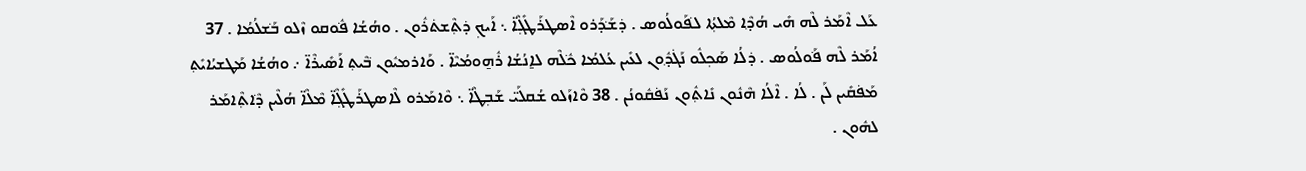ܥܰܠ ܐܶܡܰܪ ܠܶܗ ܗܺܝ ܗܳܕ݂ܶܐ ܡܶܠܬ݂ܳܐ ܠܦ݁ܰܘܠܳܘܣ . ܕ݁ܫܰܕ݁ܰܪܘ ܐܶܣܛܪܰܛܺܓ݂ܶܐ̈ ܆ ܐܰܝܟ݂ ܕ݁ܬ݂ܶܫܬ݁ܪܽܘܢ . ܘܗܳܫܳܐ ܦ݁ܽܘܩܘ ܙܶܠܘ ܒ݁ܰܫܠܳܡܳܐ . 37 ܐܳܡܰܪ ܠܶܗ ܦ݁ܰܘܠܳܘܣ . ܕ݁ܠܳܐ ܣܰܟ݂ܠܽܘ ܢܰܓ݁ܕ݂ܽܘܢ ܠܥܺܝܢ ܥܳܠܡܳܐ ܟ݁ܽܠܶܗ ܠܐ̱ܢܳܫܳܐ ܪܽܗ̱ܘܡܳܝܶܐ̈ . ܘܰܐܪܡܝܽܘܢ ܒ݁ܶܝܬ݂ ܐܰܣܺܝܪܶܐ̈ ܇ ܘܗܳܫܳܐ ܡܰܛܫܝܳܐܝܺܬ݂ ܡܰܦ݁ܩܺܝܢ ܠܰܢ . ܠܳܐ . ܐܶܠܳܐ ܗܶܢܽܘܢ ܢܺܐܬ݂ܽܘܢ ܢܰܦ݁ܩܽܘܢܳܢ . 38 ܘܶܐܙܰܠܘ ܫܳܩܠܰܝ̈ ܫܰܒ݂ܛܶܐ̈ ܆ ܘܶܐܡܰܪܘ ܠܶܐܣܛܪܰܛܺܓ݂ܶܐ̈ ܡܶܠܶܐ̈ ܗܳܠܶܝܢ ܕ݁ܶܐܬ݂ܶܐܡܰܪ ܠܗܽܘܢ .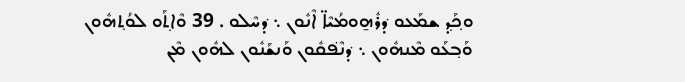ܘܟ݂ܰܕ݂ ܫܡܰܥܘ ܕ݁ܪܽܗ̱ܘܡܳܝܶܐ̈ ܐܶܢܽܘܢ ܆ ܕ݁ܚܶܠܘ . 39 ܘܶܐܬ݂ܰܘ ܠܘܳܬ݂ܗܽܘܢ ܘܰܒ݂ܥܰܘ ܡܶܢܗܽܘܢ ܆ ܕ݁ܢܶܦ݁ܩܽܘܢ ܘܰܢܫܰܢܽܘܢ ܠܗܽܘܢ ܡܶܢ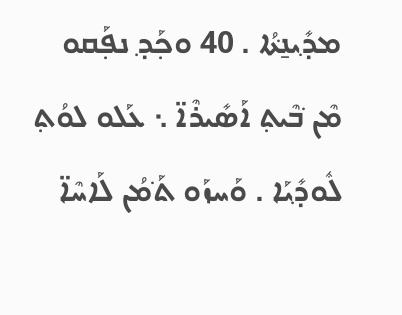ܡܕ݂ܺܝܢ̱ܬ݁ܳܐ . 40 ܘܟ݂ܰܕ݂ ܢܦ݂ܰܩܘ ܡܶܢ ܒ݁ܶܝܬ݂ ܐܰܣܺܝܪܶܐ̈ ܆ ܥܰܠܘ ܠܘܳܬ݂ ܠܽܘܕ݂ܺܝܰܐ . ܘܰܚܙܰܘ ܬ݁ܰܡܳܢ ܠܰܐܚܶܐ̈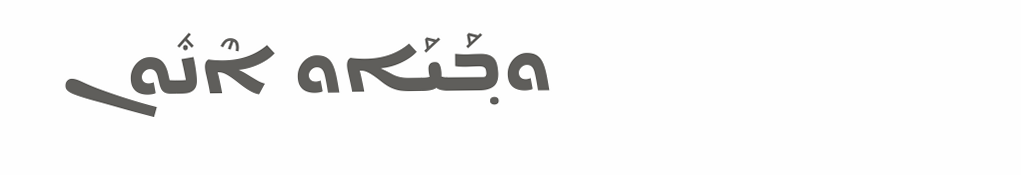ܘܒ݂ܰܝܰܐܘ ܐܶܢܽܘܢ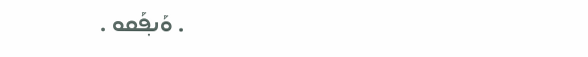. ܘܰܢܦ݂ܰܩܘ .